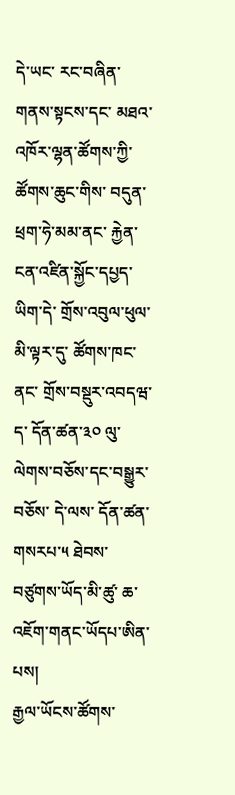དེ་ཡང་ རང་བཞིན་གནས་སྟངས་དང་ མཐའ་འཁོར་ལྷན་ཚོགས་ཀྱི་ ཚོགས་ཆུང་གིས་ བདུན་ཕྲག་ཧེ་མམ་ནང་ རྐྱེན་ངན་འཛིན་སྐྱོང་དཔྱད་ཡིག་དེ་ གྲོས་འབུལ་ཕུལ་མི་ལྟར་དུ་ ཚོགས་ཁང་ནང་ གྲོས་བསྡུར་འབདཝ་ད་ དོན་ཚན་༣༠ ལུ་ ལེགས་བཅོས་དང་བསྒྱུར་བཅོས་ དེ་ལས་ དོན་ཚན་གསརཔ་༥ ཐེབས་བཙུགས་ཡོད་མི་ཚུ་ ཆ་འཇོག་གནང་ཡོདཔ་ཨིན་པས།
རྒྱལ་ཡོངས་ཚོགས་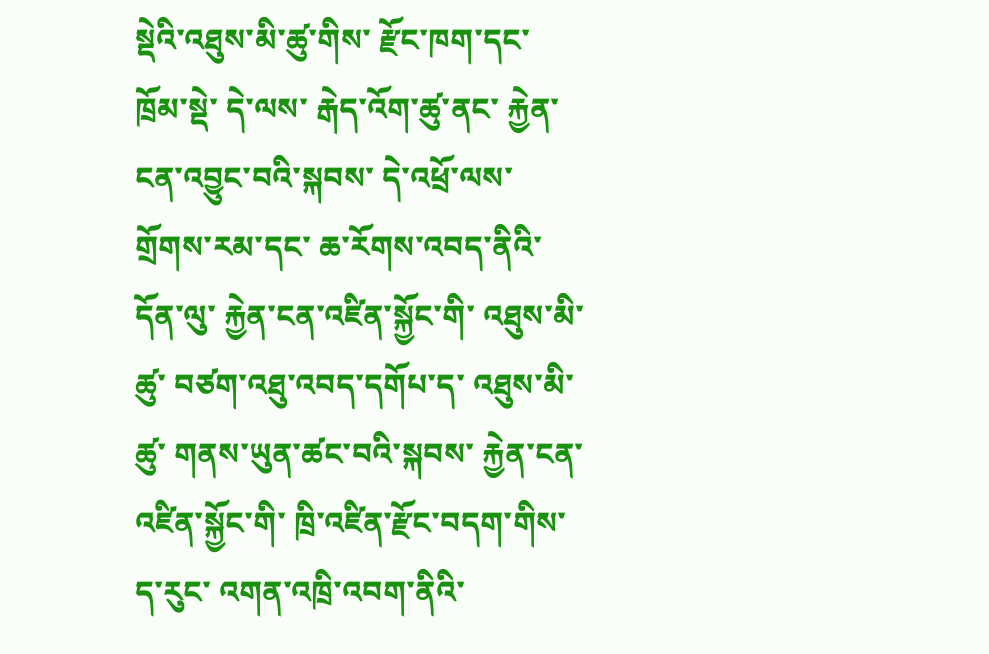སྡེའི་འཐུས་མི་ཚུ་གིས་ རྫོང་ཁག་དང་ ཁྲོམ་སྡེ་ དེ་ལས་ རྒེད་འོག་ཚུ་ནང་ རྐྱེན་ངན་འབྱུང་བའི་སྐབས་ དེ་འཕྲོ་ལས་ གྲོགས་རམ་དང་ ཆ་རོགས་འབད་ནིའི་དོན་ལུ་ རྐྱེན་ངན་འཛིན་སྐྱོང་གི་ འཐུས་མི་ཚུ་ བཙག་འཐུ་འབད་དགོཔ་ད་ འཐུས་མི་ཚུ་ གནས་ཡུན་ཚང་བའི་སྐབས་ རྐྱེན་ངན་འཛིན་སྐྱོང་གི་ ཁྲི་འཛིན་རྫོང་བདག་གིས་ ད་རུང་ འགན་འཁྲི་འབག་ནིའི་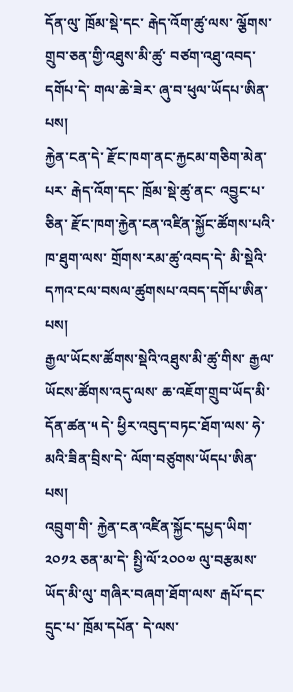དོན་ལུ་ ཁྲོམ་སྡེ་དང་ རྒེད་འོག་ཚུ་ལས་ ལྕོགས་གྲུབ་ཅན་གྱི་འཐུས་མི་ཚུ་ བཙག་འཐུ་འབད་དགོཔ་དེ་ གལ་ཆེ་ཟེར་ ཞུ་བ་ཕུལ་ཡོདཔ་ཨིན་པས།
རྐྱེན་ངན་དེ་ རྫོང་ཁག་ནང་རྐྱངམ་གཅིག་མེན་པར་ རྒེད་འོག་དང་ ཁྲོམ་སྡེ་ཚུ་ནང་ འབྱུང་པ་ཅིན་ རྫོང་ཁག་རྐྱེན་ངན་འཛིན་སྐྱོང་ཚོགས་པའི་ཁ་ཐུག་ལས་ གྲོགས་རམ་ཚུ་འབད་དེ་ མི་སྡེའི་དཀའ་ངལ་བསལ་ཚུགསཔ་འབད་དགོཔ་ཨིན་པས།
རྒྱལ་ཡོངས་ཚོགས་སྡེའི་འཐུས་མི་ཚུ་གིས་ རྒྱལ་ཡོངས་ཚོགས་འདུ་ལས་ ཆ་འཇོག་གྲུབ་ཡོད་མི་ དོན་ཚན་༥ དེ་ ཕྱིར་འབུད་བཏང་ཐོག་ལས་ ཧེ་མའི་ཟིན་བྲིས་དེ་ ལོག་བཙུགས་ཡོདཔ་ཨིན་པས།
འབྲུག་གི་ རྐྱེན་ངན་འཛིན་སྐྱོང་དཔྱད་ཡིག་༢༠༡༢ ཅན་མ་དེ་ སྤྱི་ལོ་༢༠༠༧ ལུ་བརྩམས་ཡོད་མི་ལུ་ གཞིར་བཞག་ཐོག་ལས་ རྒཔོ་དང་ དྲུང་པ་ ཁྲོམ་དཔོན་ དེ་ལས་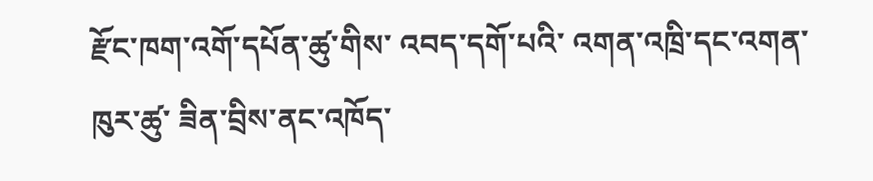རྫོང་ཁག་འགོ་དཔོན་ཚུ་གིས་ འབད་དགོ་པའི་ འགན་འཁྲི་དང་འགན་ཁུར་ཚུ་ ཟིན་བྲིས་ནང་འཁོད་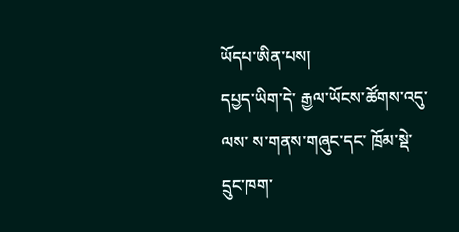ཡོདཔ་ཨིན་པས།
དཔྱད་ཡིག་དེ་ རྒྱལ་ཡོངས་ཚོགས་འདུ་ལས་ ས་གནས་གཞུང་དང་ ཁྲོམ་སྡེ་ དྲུང་ཁག་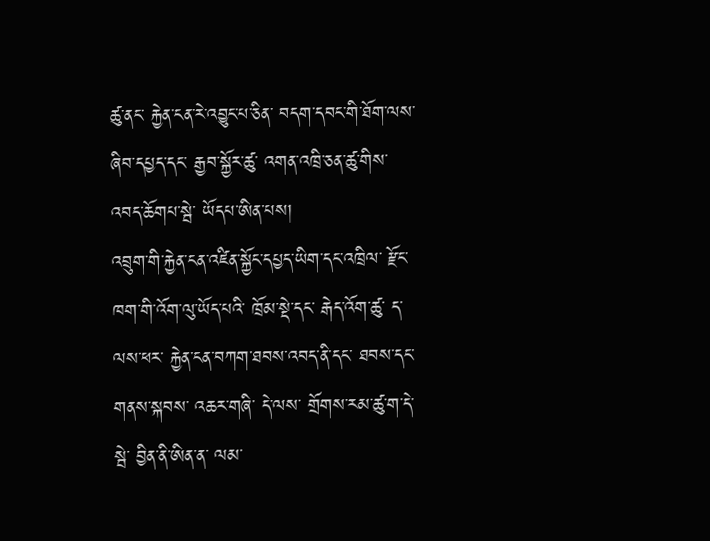ཚུ་ནང་ རྐྱེན་ངན་རེ་འབྱུང་པ་ཅིན་ བདག་དབང་གི་ཐོག་ལས་ ཞིབ་དཔྱད་དང་ རྒྱབ་སྐྱོར་ཚུ་ འགན་འཁྲི་ཅན་ཚུ་གིས་ འབད་ཆོགཔ་སྦེ་ ཡོདཔ་ཨིན་པས།
འབྲུག་གི་རྐྱེན་ངན་འཛིན་སྐྱོང་དཔྱད་ཡིག་དང་འཁྲིལ་ རྫོང་ཁག་གི་འོག་ལུ་ཡོད་པའི་ ཁྲོམ་སྡེ་དང་ རྒེད་འོག་ཚུ་ ད་ལས་ཕར་ རྐྱེན་ངན་བཀག་ཐབས་འབད་ནི་དང་ ཐབས་དང་གནས་སྐབས་ འཆར་གཞི་ དེ་ལས་ གྲོགས་རམ་ཚུ་ག་དེ་སྦེ་ བྱིན་ནི་ཨིན་ན་ ལམ་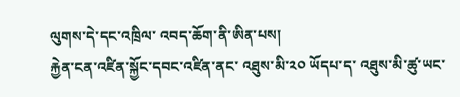ལུགས་དེ་དང་འཁྲིལ་ འབད་ཆོག་ནི་ཨིན་པས།
རྐྱེན་ངན་འཛིན་སྐྱོང་དབང་འཛིན་ནང་ འཐུས་མི་༢༠ ཡོདཔ་ད་ འཐུས་མི་ཚུ་ཡང་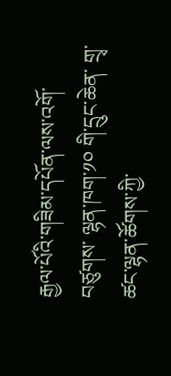རྒྱལ་པོའི་གཟིམ་དཔོན་ལས་འགོ་བཙུགས་ ལྷན་ཁག་༡༠ གི་དྲུང་ཆེན་ གྲྭ་ཚང་ལྷན་ཚོགས་ཀྱི་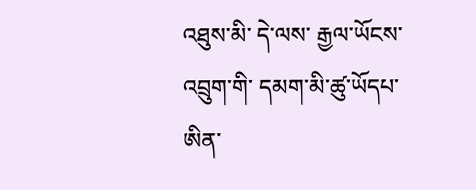འཐུས་མི་ དེ་ལས་ རྒྱལ་ཡོངས་འབྲུག་གི་ དམག་མི་ཚུ་ཡོདཔ་ཨིན་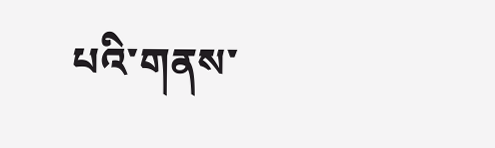པའི་གནས་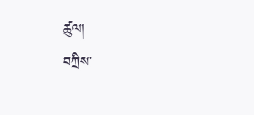ཚུལ།
བཀྲིས་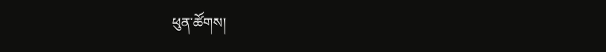ཕུན་ཚོགས།